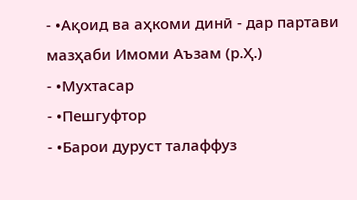- •Ақоид ва аҳкоми динӣ - дар партави мазҳаби Имоми Аъзам (р.Ҳ.)
- •Мухтасар
- •Пешгуфтор
- •Барои дуруст талаффуз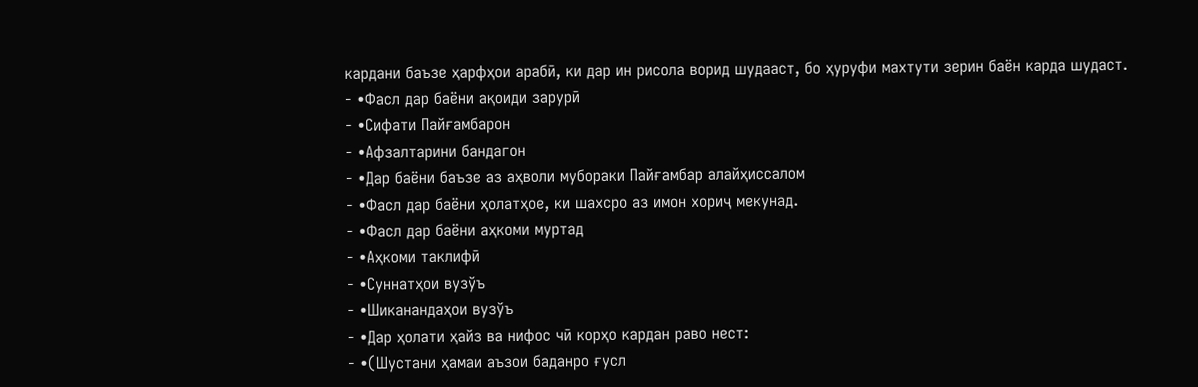кардани баъзе ҳарфҳои арабӣ, ки дар ин рисола ворид шудааст, бо ҳуруфи махтути зерин баён карда шудаст.
- •Фасл дар баёни ақоиди зарурӣ
- •Сифати Пайғамбарон
- •Афзалтарини бандагон
- •Дар баёни баъзе аз аҳволи мубораки Пайғамбар алайҳиссалом
- •Фасл дар баёни ҳолатҳое, ки шахсро аз имон хориҷ мекунад.
- •Фасл дар баёни аҳкоми муртад
- •Аҳкоми таклифӣ
- •Суннатҳои вузўъ
- •Шиканандаҳои вузўъ
- •Дар ҳолати ҳайз ва нифос чӣ корҳо кардан раво нест:
- •(Шустани ҳамаи аъзои баданро ғусл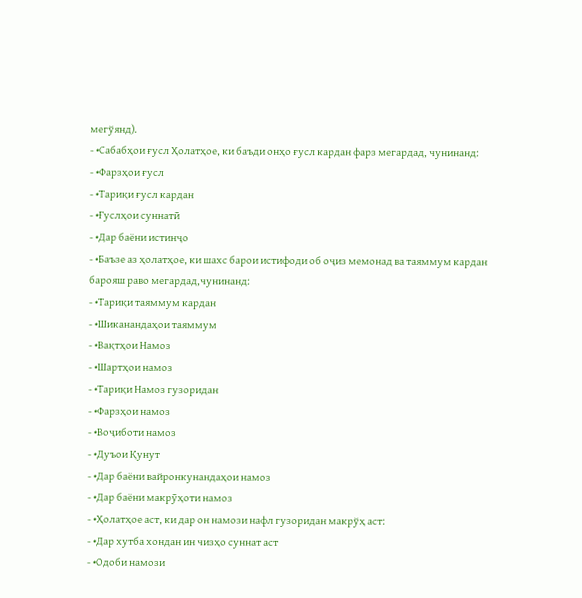мегўянд).
- •Сабабҳои ғусл Ҳолатҳое, ки баъди онҳо ғусл кардан фарз мегардад, чунинанд:
- •Фарзҳои ғусл
- •Тариқи ғусл кардан
- •Ғуслҳои суннатӣ
- •Дар баёни истинҷо
- •Баъзе аз ҳолатҳое, ки шахс барои истифоди об оҷиз мемонад ва таяммум кардан барояш раво мегардад,чунинанд:
- •Тариқи таяммум кардан
- •Шиканандаҳои таяммум
- •Вақтҳои Намоз
- •Шартҳои намоз
- •Тариқи Намоз гузоридан
- •Фарзҳои намоз
- •Воҷиботи намоз
- •Дуъои Қунут
- •Дар баёни вайронкунандаҳои намоз
- •Дар баёни макрӯҳоти намоз
- •Ҳолатҳое аст, ки дар он намози нафл гузоридан макрўҳ аст:
- •Дар хутба хондан ин чизҳо суннат аст
- •Одоби намози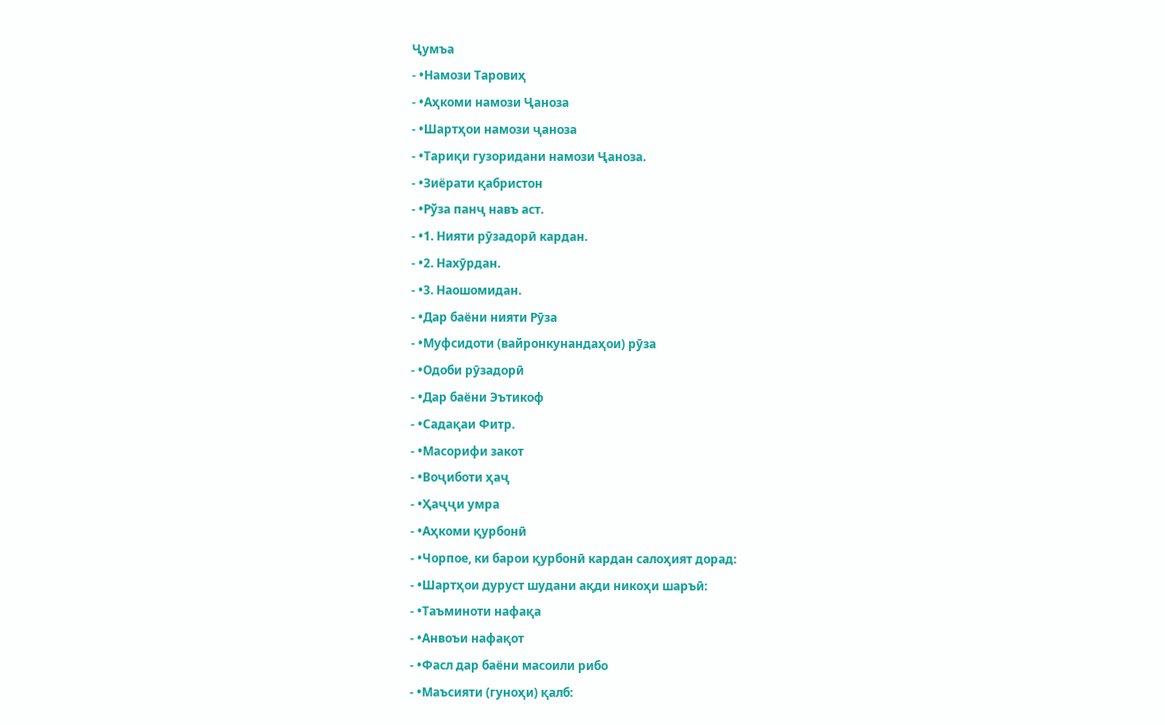Ҷумъа
- •Намози Таровиҳ
- •Аҳкоми намози Ҷаноза
- •Шартҳои намози ҷаноза
- •Тариқи гузоридани намози Ҷаноза.
- •Зиёрати қабристон
- •Рўза панҷ навъ аст.
- •1. Нияти рӯзадорӣ кардан.
- •2. Нахӯрдан.
- •3. Наошомидан.
- •Дар баёни нияти Рӯза
- •Муфсидоти (вайронкунандаҳои) рӯза
- •Одоби рӯзадорӣ
- •Дар баёни Эътикоф
- •Садақаи Фитр.
- •Масорифи закот
- •Воҷиботи ҳаҷ
- •Ҳаҷҷи умра
- •Аҳкоми қурбонӣ
- •Чорпое, ки барои қурбонӣ кардан салоҳият дорад:
- •Шартҳои дуруст шудани ақди никоҳи шаръӣ:
- •Таъминоти нафақа
- •Анвоъи нафақот
- •Фасл дар баёни масоили рибо
- •Маъсияти (гуноҳи) қалб: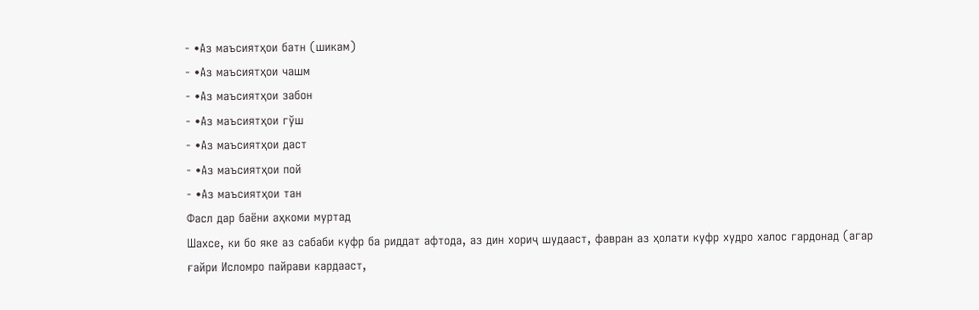- •Аз маъсиятҳои батн (шикам)
- •Аз маъсиятҳои чашм
- •Аз маъсиятҳои забон
- •Аз маъсиятҳои гўш
- •Аз маъсиятҳои даст
- •Аз маъсиятҳои пой
- •Аз маъсиятҳои тан
Фасл дар баёни аҳкоми муртад
Шахсе, ки бо яке аз сабаби куфр ба риддат афтода, аз дин хориҷ шудааст, фавран аз ҳолати куфр худро халос гардонад (агар ғайри Исломро пайрави кардааст,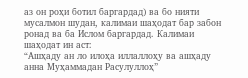аз он роҳи ботил баргардад) ва бо нияти мусалмон шудан, калимаи шаҳодат бар забон ронад ва ба Ислом баргардад. Калимаи шаҳодат ин аст:
“Ашҳаду ан ло илоҳа иллаллоҳу ва ашҳаду анна Муҳаммадан Расулуллоҳ”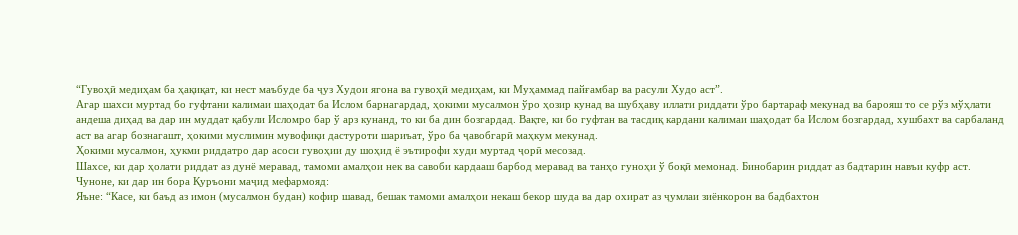“Гувоҳӣ медиҳам ба ҳақиқат, ки нест маъбуде ба ҷуз Худои ягона ва гувоҳӣ медиҳам, ки Муҳаммад пайғамбар ва расули Худо аст”.
Агар шахси муртад бо гуфтани калимаи шаҳодат ба Ислом барнагардад, ҳокими мусалмон ўро ҳозир кунад ва шубҳаву иллати риддати ўро бартараф мекунад ва барояш то се рўз мўҳлати андеша диҳад ва дар ин муддат қабули Исломро бар ў арз кунанд, то ки ба дин бозгардад. Вақте, ки бо гуфтан ва тасдиқ кардани калимаи шаҳодат ба Ислом бозгардад, хушбахт ва сарбаланд аст ва агар бознагашт, ҳокими муслимин мувофиқи дастуроти шариъат, ўро ба ҷавобгарӣ маҳкум мекунад.
Ҳокими мусалмон, ҳукми риддатро дар асоси гувоҳии ду шоҳид ё эътирофи худи муртад ҷорӣ месозад.
Шахсе, ки дар ҳолати риддат аз дунё меравад, тамоми амалҳои нек ва савоби кардааш барбод меравад ва танҳо гуноҳи ў боқӣ мемонад. Бинобарин риддат аз бадтарин навъи куфр аст. Чуноне, ки дар ин бора Қуръони маҷид мефармояд:
Яъне: “Касе, ки баъд аз имон (мусалмон будан) кофир шавад, бешак тамоми амалҳои некаш бекор шуда ва дар охират аз ҷумлаи зиёнкорон ва бадбахтон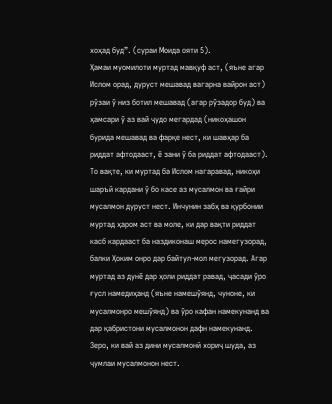хоҳад буд”. (сураи Моида ояти 5).
Ҳамаи муомилоти муртад мавқуф аст, (яъне агар Ислом орад, дуруст мешавад вагарна вайрон аст) рўзаи ў низ ботил мешавад (агар рўзадор буд) ва ҳамсари ў аз вай ҷудо мегардад (никоҳашон бурида мешавад ва фарқе нест, ки шавҳар ба риддат афтодааст, ё зани ў ба риддат афтодааст).
То вақте, ки муртад ба Ислом нагаравад, никоҳи шаръӣ кардани ў бо касе аз мусалмон ва ғайри мусалмон дуруст нест. Инчунин забҳ ва қурбонии муртад ҳаром аст ва моле, ки дар вақти риддат касб кардааст ба наздиконаш мерос намегузорад, балки Ҳоким онро дар байтул-мол мегузорад. Агар муртад аз дунё дар ҳоли риддат равад, ҷасади ўро ғусл намедиҳанд (яъне намешўянд, чуноне, ки мусалмонро мешўянд) ва ўро кафан намекунанд ва дар қабристони мусалмонон дафн намекунанд. Зеро, ки вай аз дини мусалмонӣ хориҷ шуда, аз ҷумлаи мусалмонон нест.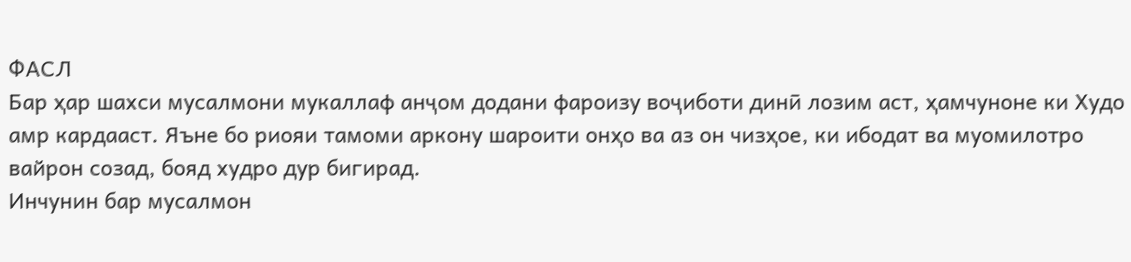ФАСЛ
Бар ҳар шахси мусалмони мукаллаф анҷом додани фароизу воҷиботи динӣ лозим аст, ҳамчуноне ки Худо амр кардааст. Яъне бо риояи тамоми аркону шароити онҳо ва аз он чизҳое, ки ибодат ва муомилотро вайрон созад, бояд худро дур бигирад.
Инчунин бар мусалмон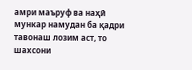амри маъруф ва наҳӣ мункар намудан ба қадри тавонаш лозим аст, то шахсони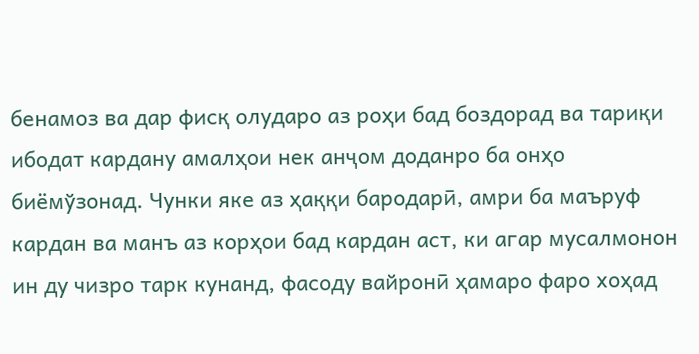бенамоз ва дар фисқ олударо аз роҳи бад боздорад ва тариқи ибодат кардану амалҳои нек анҷом доданро ба онҳо биёмўзонад. Чунки яке аз ҳаққи бародарӣ, амри ба маъруф кардан ва манъ аз корҳои бад кардан аст, ки агар мусалмонон ин ду чизро тарк кунанд, фасоду вайронӣ ҳамаро фаро хоҳад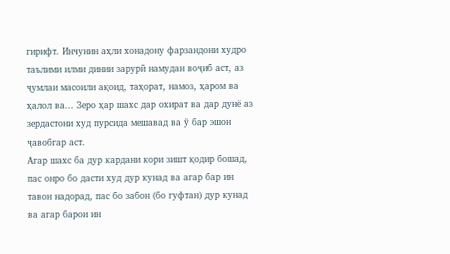гирифт. Инчунин аҳли хонадону фарзандони худро таълими илми динии зарурӣ намудан воҷиб аст, аз ҷумлаи масоили ақоид, таҳорат, намоз, ҳаром ва ҳалол ва... Зеро ҳар шахс дар охират ва дар дунё аз зердастони худ пурсида мешавад ва ў бар эшон ҷавобгар аст.
Агар шахс ба дур кардани кори зишт қодир бошад, пас онро бо дасти худ дур кунад ва агар бар ин тавон надорад, пас бо забон (бо гуфтан) дур кунад ва агар барои ин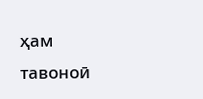ҳам тавоноӣ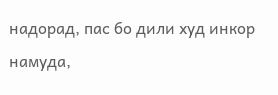надорад, пас бо дили худ инкор намуда,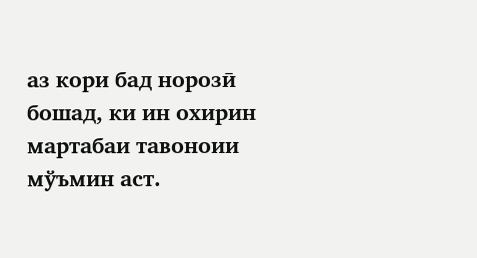аз кори бад норозӣ бошад, ки ин охирин мартабаи тавоноии мўъмин аст.